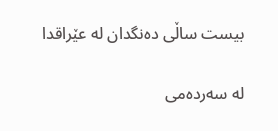بیست ساڵى‌ ده‌نگدان له‌ عێراقدا

له‌ سه‌رده‌مى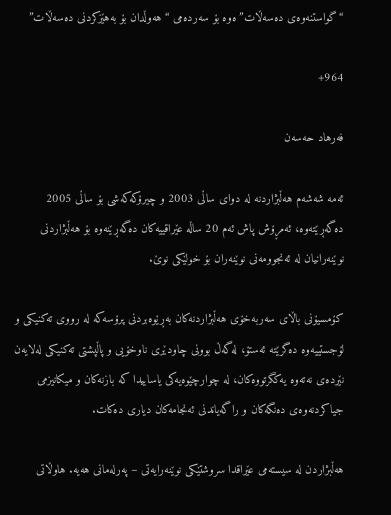“گواستنه‌وه‌ى ده‌سه‌ڵات”ەوە بۆ سه‌رده‌مى “هه‌وڵدان بۆ به‌هێزكردنى ده‌سه‌ڵات”

964+

فه‌رهاد حه‌سه‌ن

ئه‌مه‌ شه‌شه‌م هه‌ڵبژاردنه‌ له‌ دوای ساڵی 2003 و چیرۆكه‌كەشی بۆ ساڵى‌ 2005 ده‌گه‌ڕێته‌وه‌، ئه‌مڕۆش پاش ئه‌م 20 ساڵه‌ عێراقییه‌كان ده‌گه‌ڕێنه‌وه‌ بۆ هه‌ڵبژاردنی نوێنه‌رانیان له‌ ئه‌نجوومه‌نی نوێنه‌ران بۆ خولێكی نوێ.

كۆمسیۆنی باڵای سه‌ربه‌خۆی هه‌ڵبژاردنه‌كان به‌ڕێوه‌بردنی پرۆسه‌كه‌ له‌ رووی ته‌كنیكی و لۆجستییه‌وه‌ ده‌گرێته‌ ئه‌ستۆ، له‌گه‌ڵ بوونی چاودێری ناوخۆیی و پاڵپشتی ته‌كنیكی له‌لایه‌ن نێرده‌ی نه‌ته‌وه‌ یه‌كگرتووه‌كان، له‌ چوارچێوه‌یه‌كی یاساییدا كه‌ بازنه‌كان و میكانیزمی جیاكردنه‌وه‌ی ده‌نگه‌كان و راگه‌یاندنی ئه‌نجامه‌كان دیاری ده‌كات.

هه‌ڵبژاردن له‌ سیسته‌می عێراقدا سروشتێكی نوێنه‌رایه‌تی – په‌رله‌مانی هه‌یه‌. هاوڵاتی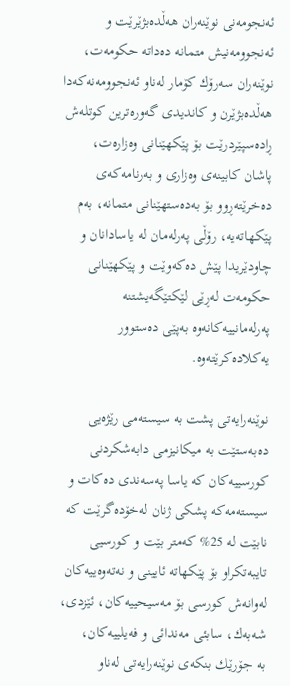ئه‌نجومه‌نی نوێنه‌ران هه‌ڵده‌بژێرێت و ئه‌نجوومه‌نیش متمانه‌ ده‌داته‌ حكومه‌ت، نوێنه‌ران سه‌رۆك كۆمار له‌ناو ئه‌نجوومه‌نه‌كه‌دا هه‌ڵده‌بژێرن و كاندیدی گه‌وره‌ترین كوتله‌ش ڕاده‌سپێردرێت بۆ پێكهێنانی وه‌زاره‌ت، پاشان كابینه‌ی وه‌زاری و به‌رنامه‌كه‌ی ده‌خرێته‌ڕوو بۆ به‌ده‌ستهێنانی متمانه‌، به‌م پێكهاته‌یه‌، رۆڵی په‌رله‌مان له‌ یاسادانان و چاودێریدا پێش ده‌كه‌وێت و پێكهێنانی حكومه‌ت له‌ڕێی لێكتێگه‌یشتنه‌ په‌رله‌مانییه‌كانه‌وه‌ به‌پێی ده‌ستوور یه‌كلاده‌كرێته‌وه‌.

نوێنه‌رایه‌تی پشت به‌ سیسته‌می رێژه‌یی ده‌به‌ستێت به‌ میكانیزمی دابه‌شكردنی كورسییه‌كان كه‌ یاسا په‌سه‌ندی ده‌كات و سیسته‌مه‌كه‌ پشكی ژنان له‌خۆده‌گرێت كه‌ نابێت له‌ 25% كه‌متر بێت و كورسیی تایبه‌تكراو بۆ پێكهاته‌ ئایینی و نه‌ته‌وه‌ییه‌كان له‌وانه‌ش‌ كورسی بۆ مه‌سیحییه‌كان، ئێزدی، شه‌به‌ك، سابئی مه‌ندائی و فه‌یلییه‌كان، به ‌جۆرێك بنكه‌ی نوێنه‌رایه‌تی له‌ناو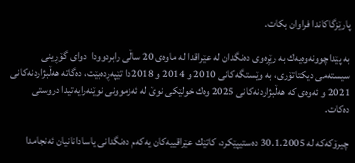پارێزگاكاندا فراوان بكات.

به‌ پێداچوونه‌وه‌یه‌ك‌ به‌ رێڕه‌وی ده‌نگدان له‌ عێراقدا له‌ ماوه‌ی 20 ساڵی رابردوودا  دوای گۆڕینی سیسته‌می دیكتاتۆری، به‌ وێستگه‌كانی 2010 و 2014 و 2018دا تێپه‌ڕده‌بێت، ده‌گاته‌ هه‌ڵبژاردنه‌كانی 2021 و ئه‌وه‌ی كه‌ هه‌ڵبژاردنه‌كانی 2025 وه‌ك خولێكی نوێ له‌ ئه‌زموونی نوێنه‌رایه‌تیدا دروستی ده‌كات.

چیرۆكه‌كه‌ له‌ 30.1.2005 ده‌ستیپێكرد، كاتێك عێراقییه‌كان یه‌كه‌م ده‌نگدانی یاسادانانیان ئه‌نجامدا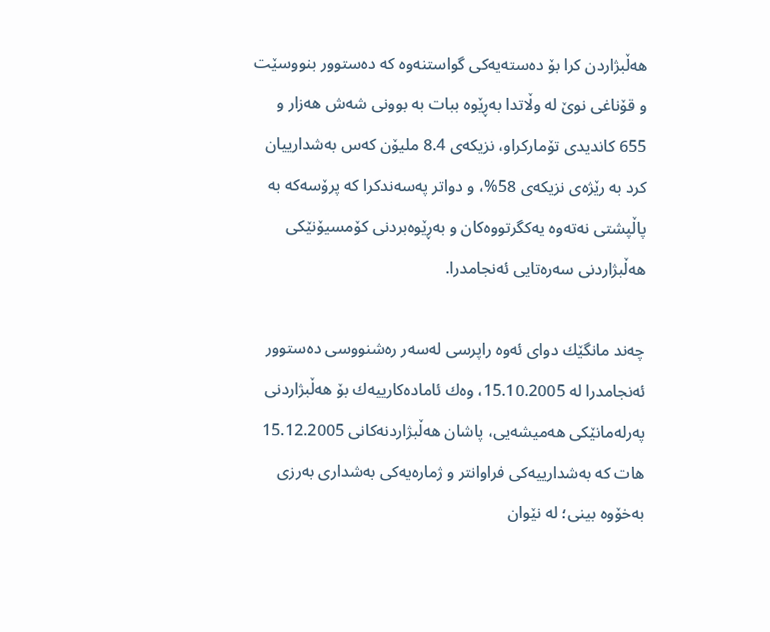هه‌ڵبژاردن كرا بۆ ده‌سته‌یه‌كی گواستنه‌وه‌ كه‌ ده‌ستوور بنووسێت و قۆناغی نوێ له‌ وڵاتدا به‌ڕێوه‌ ببات به‌ بوونی شه‌ش هه‌زار و 655 كاندیدی تۆماركراو، نزیكه‌ی 8.4 ملیۆن كه‌س به‌شدارییان كرد به‌ رێژه‌ی نزیكه‌ی 58%، و دواتر په‌سه‌ندكرا كه‌ پرۆسه‌كه‌ به‌ پاڵپشتی نه‌ته‌وه‌ یه‌كگرتووه‌كان و به‌ڕێوه‌بردنی كۆمسیۆنێكی هه‌ڵبژاردنی سه‌ره‌تایی ئه‌نجامدرا‌.

چه‌ند مانگێك دوای ئه‌وه‌ راپرسی له‌سه‌ر ره‌شنووسی ده‌ستوور ئه‌نجامدرا له‌ 15.10.2005، وه‌ك ئاماده‌كارییه‌ك بۆ هه‌ڵبژاردنی په‌رله‌مانێكی هه‌میشه‌یی، پاشان هه‌ڵبژاردنه‌كانی 15.12.2005 هات كه‌ به‌شدارییه‌كی فراوانتر و ژماره‌یه‌كی به‌شداری به‌رزی به‌خۆوه‌ بینی؛ له‌ نێوان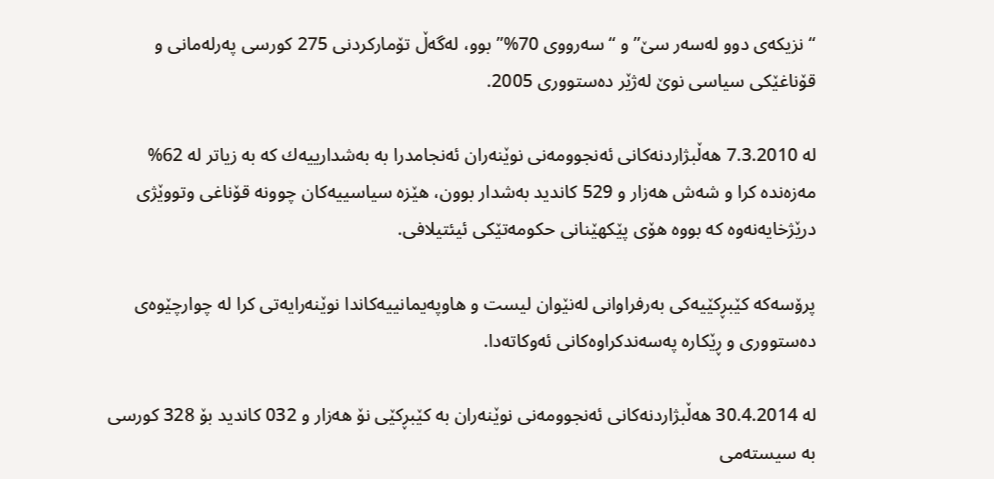“نزیکه‌ی دوو له‌سه‌ر سێ” و “سه‌رووی 70%” بوو، له‌گه‌ڵ تۆماركردنی 275 كورسی په‌رله‌مانی و قۆناغێكی سیاسی نوێ له‌ژێر ده‌ستووری 2005.

له‌ 7.3.2010 هه‌ڵبژاردنه‌كانی ئه‌نجوومه‌نی نوێنه‌ران ئه‌نجامدرا به‌ به‌شدارییه‌ك كه‌ به‌ زیاتر له‌ 62% مه‌زه‌نده‌ كرا و شه‌ش هه‌زار و 529 كاندید به‌شدار بوون، هێزه‌ سیاسییه‌كان چوونه‌ قۆناغی وتووێژی درێژخایه‌نه‌وه‌ كه‌ بووه‌ هۆی پێكهێنانی حكومه‌تێكی ئیئتیلافی.

پرۆسه‌كه‌ كێبڕكێیه‌كی به‌رفراوانی له‌نێوان لیست و هاوپه‌یمانییه‌كاندا نوێنه‌رایه‌تی كرا له‌ چوارچێوه‌ی ده‌ستووری و ڕێكاره‌ په‌سه‌ندكراوه‌كانی ئه‌وكاته‌دا.

له‌ 30.4.2014 هه‌ڵبژاردنه‌كانی ئه‌نجوومه‌نی نوێنه‌ران به‌ كێبڕكێی نۆ هه‌زار و 032 كاندید بۆ 328 كورسی به‌ سیسته‌می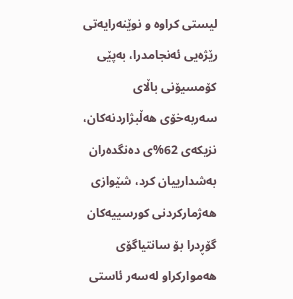لیستی كراوه‌ و نوێنه‌رایه‌تی رێژه‌یی ئه‌نجامدرا، به‌پێی كۆمسیۆنی باڵای سه‌ربه‌خۆی هه‌ڵبژاردنه‌كان، نزیكه‌ی 62%ی ده‌نگده‌ران به‌شدارییان كرد، شێوازی هه‌ژماركردنی كورسییه‌كان گۆڕدرا بۆ سانتیاگۆی هه‌مواركراو له‌سه‌ر ئاستی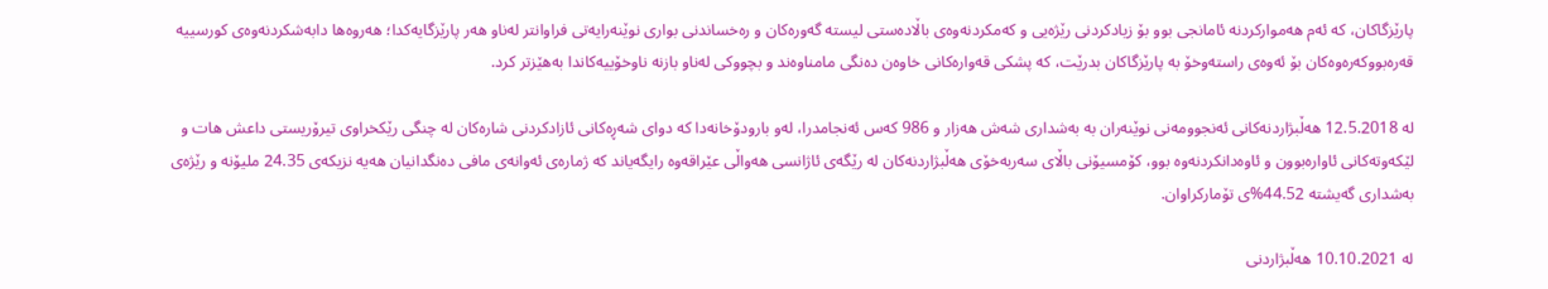پارێزگاكان، كه‌ ئه‌م هه‌مواركردنه‌ ئامانجی بوو بۆ زیادكردنی رێژه‌یی و كه‌مكردنه‌وه‌ی باڵاده‌ستی لیسته‌ گه‌وره‌كان و ره‌خساندنی بواری نوێنه‌رایه‌تی فراوانتر له‌ناو هه‌ر پارێزگایه‌كدا؛ هه‌روه‌ها دابه‌شكردنه‌وه‌ی كورسییه‌ قه‌ره‌بووكه‌ره‌وه‌كان بۆ ئه‌وه‌ی راسته‌وخۆ به‌ پارێزگاكان بدرێت، كه‌ پشكی قه‌واره‌كانی خاوه‌ن ده‌نگی مامناوه‌ند و بچووكی له‌ناو بازنه‌ ناوخۆییه‌كاندا به‌هێزتر كرد.

له‌ 12.5.2018 هه‌ڵبژاردنه‌كانی ئه‌نجوومه‌نی نوێنه‌ران به‌ به‌شداری شه‌ش هه‌زار و 986 كه‌س ئه‌نجامدرا، له‌و بارودۆخانه‌دا كه‌ دوای شه‌ڕه‌كانی ئازادكردنی شاره‌كان له‌ چنگی رێكخراوی تیرۆریستی داعش هات و لێكه‌وته‌كانی ئاواره‌بوون و ئاوه‌دانكردنه‌وه‌ بوو، كۆمسیۆنی باڵای سه‌ربه‌خۆی هه‌ڵبژاردنه‌كان له‌ رێگه‌ی ئاژانسی هه‌واڵی عێراقه‌وه‌ رایگه‌یاند كه‌ ژماره‌ی ئه‌وانه‌ی مافی ده‌نگدانیان هه‌یه‌ نزیكه‌ی 24.35 ملیۆنه‌ و رێژه‌ی به‌شداری گه‌یشته‌ 44.52%ی تۆماركراوان.

له‌ 10.10.2021 هه‌ڵبژاردنی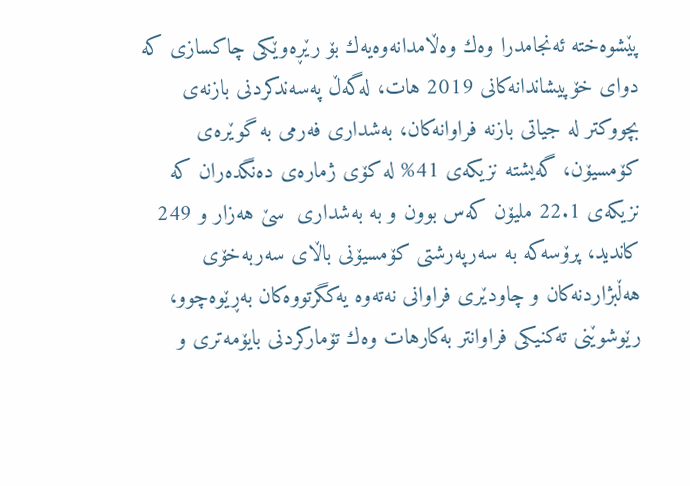پێشوه‌خته‌ ئه‌نجامدرا وه‌ك وه‌ڵامدانه‌وه‌یه‌ك بۆ رێڕه‌وێكی چاكسازی كه‌ دوای خۆپیشاندانه‌كانی 2019 هات، له‌گه‌ڵ په‌سه‌ندكردنی بازنه‌ی بچووكتر‌ له‌ جیاتی بازنه‌ فراوانه‌كان، به‌شداری فه‌رمی به‌ گوێره‌ی كۆمسیۆن، گه‌یشته‌ نزیكه‌ی 41% له‌ كۆی ژماره‌ی ده‌نگده‌ران كه‌ نزیكه‌ی 22.1 ملیۆن كه‌س بوون و به‌ به‌شداری  سێ هه‌زار و 249 كاندید، پرۆسه‌كه‌ به‌ سه‌رپه‌رشتی كۆمسیۆنی باڵای سه‌ربه‌خۆی هه‌ڵبژاردنه‌كان و چاودێری فراوانی نه‌ته‌وه‌ یه‌كگرتووه‌كان به‌ڕێوه‌چوو، رێوشوێنی ته‌كنیكی فراوانتر به‌كارهات وه‌ك تۆماركردنی بایۆمه‌تری و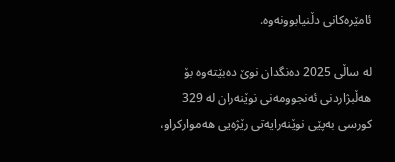ئامێره‌كانی دڵنیابوونه‌وه.

له ساڵى‌ 2025 ده‌نگدان نوێ ده‌بێته‌وه‌ بۆ هه‌ڵبژاردنی ئه‌نجوومه‌نی نوێنه‌ران له‌ 329 كورسی به‌پێی نوێنه‌رایه‌تی رێژه‌یی هه‌مواركراو،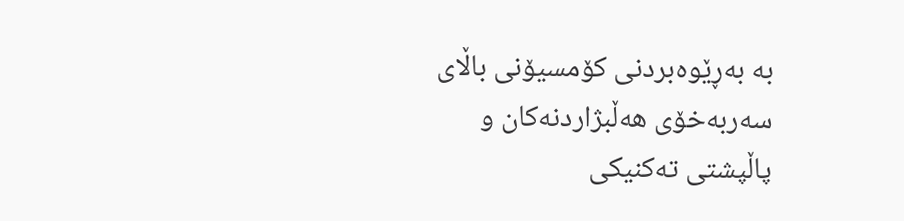به‌ به‌ڕێوه‌بردنی كۆمسیۆنی باڵای سه‌ربه‌خۆی هه‌ڵبژاردنه‌كان و پاڵپشتی ته‌كنیكی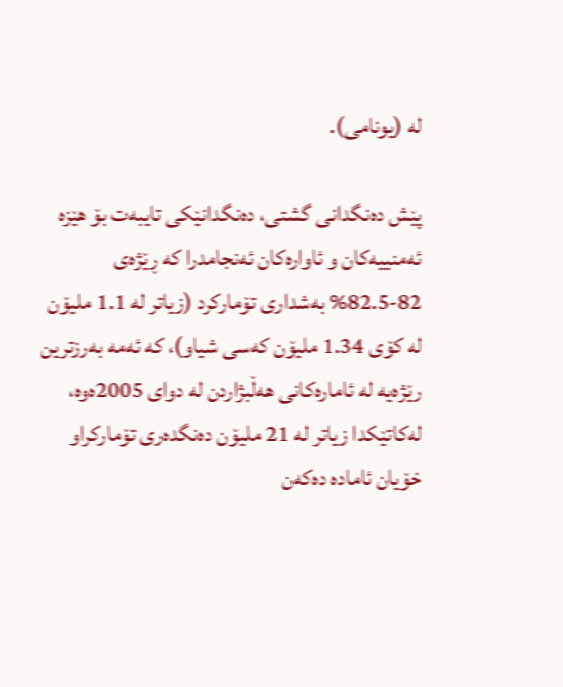له‌ (یونامی).

پێش ده‌نگدانی گشتی، ده‌نگدانێكی تایبه‌ت بۆ هێزه‌ ئه‌منییه‌كان و ئاواره‌كان ئه‌نجامدرا كه‌ ڕێژه‌ی 82-82.5% به‌شداری تۆماركرد (زیاتر له‌ 1.1 ملیۆن له‌ كۆی 1.34 ملیۆن كه‌سی شیاو)، كه‌ ئه‌مه‌ به‌رزترین رێژه‌یه‌ له‌ ئاماره‌كانی هه‌ڵبژاردن له‌ دوای 2005ه‌وه‌، له‌كاتێكدا زیاتر له‌ 21 ملیۆن ده‌نگده‌ری تۆماركراو خۆیان ئاماده‌ ده‌كه‌ن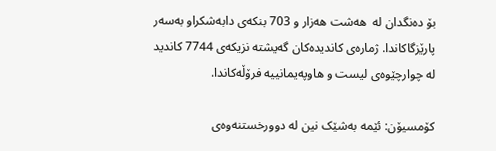بۆ ده‌نگدان له‌  هه‌شت هه‌زار و 703 بنكه‌ی دابه‌شكراو به‌سه‌ر پارێزگاكاندا. ژماره‌ی كاندیده‌كان گه‌یشته‌ نزیكه‌ی 7744 كاندید له‌ چوارچێوه‌ی لیست و هاوپه‌یمانییه‌ فرۆڵه‌كاندا.

كۆمسیۆن: ئێمە بەشێک نین لە دوورخستنەوەی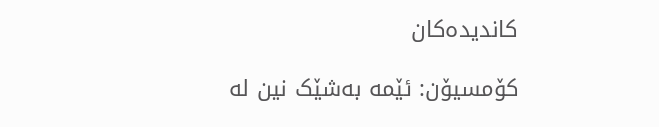كاندیدەكان

كۆمسیۆن: ئێمە بەشێک نین لە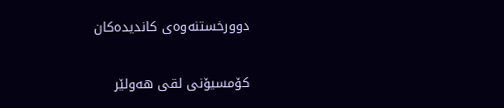دوورخستنەوەی كاندیدەكان

كۆمسیۆنی لقی هەولێر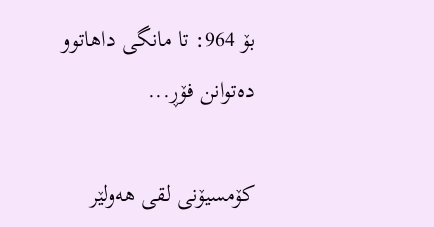بۆ 964: تا مانگی داهاتوو دەتوانن فۆڕ...

كۆمسیۆنی لقی هەولێر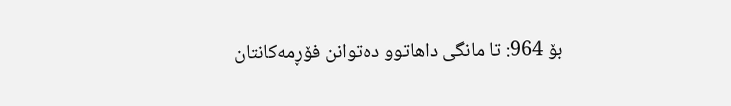بۆ 964: تا مانگی داهاتوو دەتوانن فۆڕمەكانتان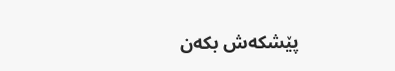پێشكەش بكەن